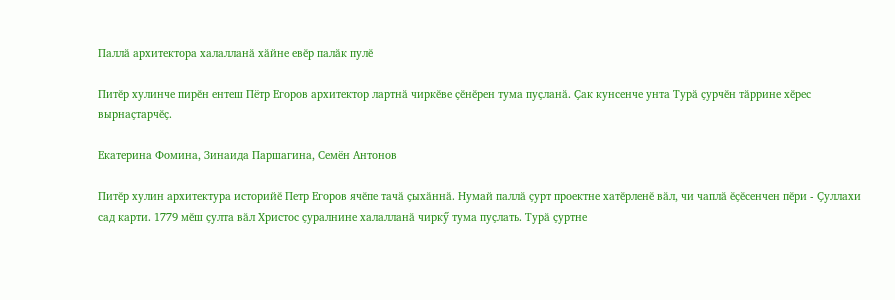Паллӑ архитектора халалланӑ хӑйне евӗр палӑк пулӗ

Питӗр хулинче пирӗн ентеш Пётр Егоров архитектор лартнӑ чиркӗве ҫӗнӗрен тума пуҫланӑ. Ҫак кунсенче унта Турӑ ҫурчӗн тӑррине хӗрес вырнаҫтарчӗҫ.

Екатерина Фомина, Зинаида Паршагина, Семён Антонов

Питӗр хулин архитектура историйӗ Петр Егоров ячӗпе тачӑ ҫыхӑннӑ. Нумай паллӑ ҫурт проектне хатӗрленӗ вӑл, чи чаплӑ ӗҫӗсенчен пӗри - Ҫуллахи сад карти. 1779 мӗш ҫулта вӑл Христос ҫуралнине халалланӑ чиркӳ тума пуҫлать. Турӑ ҫуртне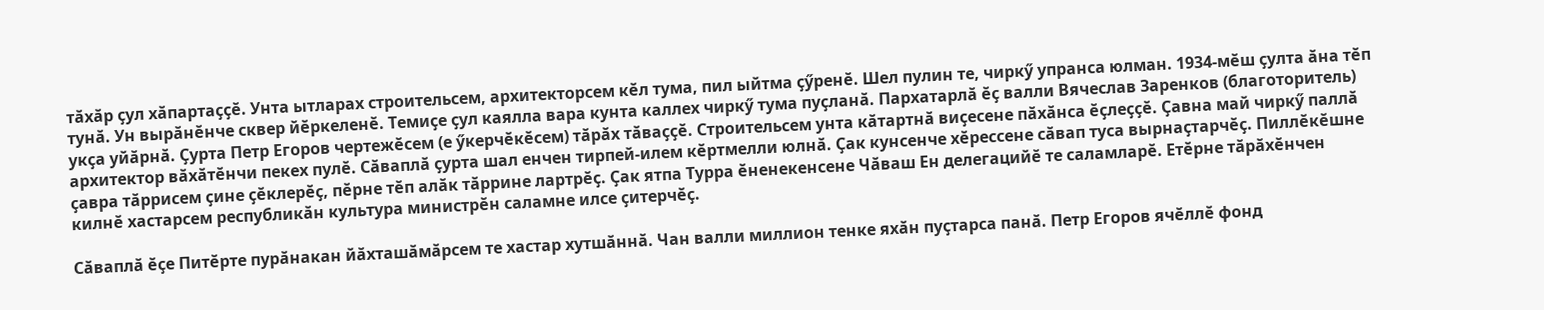тӑхӑр ҫул хӑпартаҫҫӗ. Унта ытларах строительсем, архитекторсем кӗл тума, пил ыйтма ҫӳренӗ. Шел пулин те, чиркӳ упранса юлман. 1934-мӗш ҫулта ӑна тӗп тунӑ. Ун вырӑнӗнче сквер йӗркеленӗ. Темиҫе ҫул каялла вара кунта каллех чиркӳ тума пуҫланӑ. Пархатарлӑ ӗҫ валли Вячеслав Заренков (благоторитель) укҫа уйӑрнӑ. Ҫурта Петр Егоров чертежӗсем (е ӳкерчӗкӗсем) тӑрӑх тӑваҫҫӗ. Строительсем унта кӑтартнӑ виҫесене пӑхӑнса ӗҫлеҫҫӗ. Ҫавна май чиркӳ паллӑ архитектор вӑхӑтӗнчи пекех пулӗ. Сӑваплӑ ҫурта шал енчен тирпей-илем кӗртмелли юлнӑ. Ҫак кунсенче хӗрессене сӑвап туса вырнаҫтарчӗҫ. Пиллӗкӗшне ҫавра тӑррисем ҫине ҫӗклерӗҫ, пӗрне тӗп алӑк тӑррине лартрӗҫ. Ҫак ятпа Турра ӗненекенсене Чӑваш Ен делегацийӗ те саламларӗ. Етӗрне тӑрӑхӗнчен килнӗ хастарсем республикӑн культура министрӗн саламне илсе ҫитерчӗҫ.

Сӑваплӑ ӗҫе Питӗрте пурӑнакан йӑхташӑмӑрсем те хастар хутшӑннӑ. Чан валли миллион тенке яхӑн пуҫтарса панӑ. Петр Егоров ячӗллӗ фонд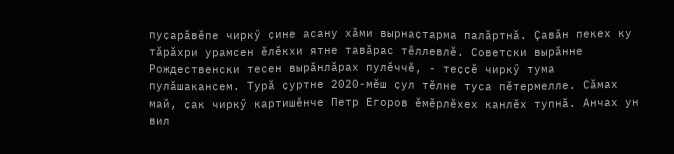пуҫарӑвӗпе чиркӳ ҫине асану хӑми вырнаҫтарма палӑртнӑ. Ҫавӑн пекех ку тӑрӑхри урамсен ӗлӗкхи ятне тавӑрас тӗллевлӗ. Советски вырӑнне Рождественски тесен вырӑнлӑрах пулӗччӗ, - теҫҫӗ чиркӳ тума пулӑшакансем. Турӑ ҫуртне 2020-мӗш ҫул тӗлне туса пӗтермелле. Сӑмах май, ҫак чиркӳ картишӗнче Петр Егоров ӗмӗрлӗхех канлӗх тупнӑ. Анчах ун вил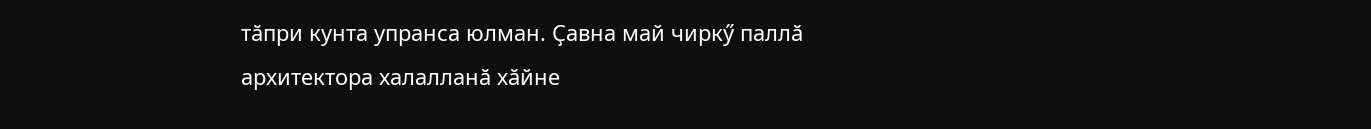тӑпри кунта упранса юлман. Ҫавна май чиркӳ паллӑ архитектора халалланӑ хӑйне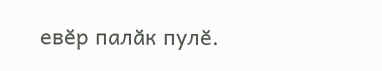евӗр палӑк пулӗ.